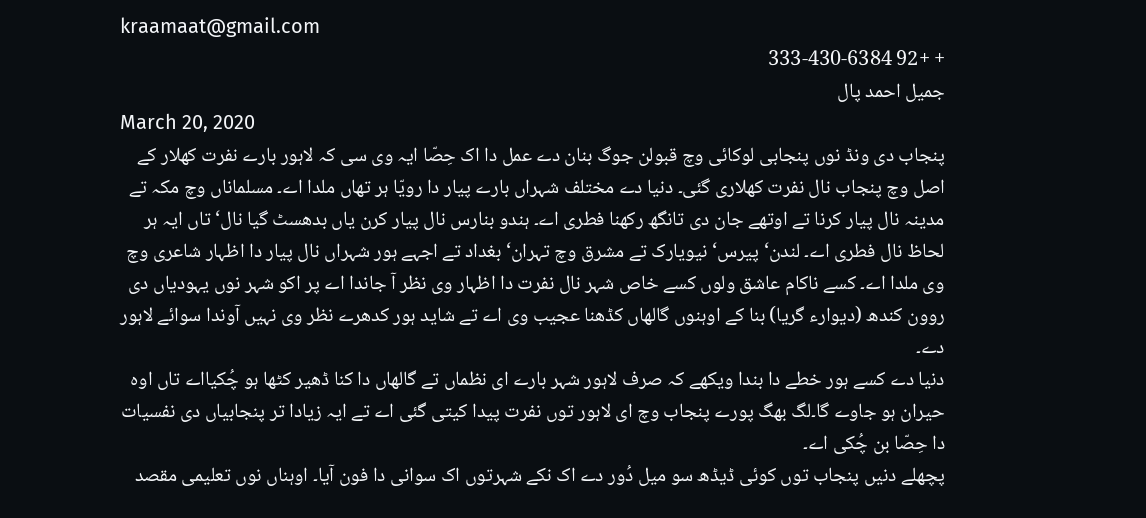kraamaat@gmail.com
+ +92 333-430-6384
جمیل احمد پال
March 20, 2020
پنجاب دی ونڈ نوں پنجابی لوکائی وچ قبولن جوگ بنان دے عمل دا اک حِصّا ایہ وی سی کہ لاہور بارے نفرت کھلار کے اصل وچ پنجاب نال نفرت کھلاری گئی۔ دنیا دے مختلف شہراں بارے پیار دا رویّا ہر تھاں ملدا اے۔ مسلماناں وچ مکہ تے مدینہ نال پیار کرنا تے اوتھے جان دی تانگھ رکھنا فطری اے۔ ہندو بنارس نال پیار کرن یاں بدھسٹ گیا نال‘ تاں ایہ ہر لحاظ نال فطری اے۔ لندن‘ پیرس‘ نیویارک تے مشرق وچ تہران‘ بغداد تے اجہے ہور شہراں نال پیار دا اظہار شاعری وچ وی ملدا اے۔ کسے ناکام عاشق ولوں کسے خاص شہر نال نفرت دا اظہار وی نظر آ جاندا اے پر اکو شہر نوں یہودیاں دی روون کندھ (دیوارء گریا) بنا کے اوہنوں گالھاں کڈھنا عجیب وی اے تے شاید ہور کدھرے نظر وی نہیں آوندا سوائے لاہور دے۔
دنیا دے کسے ہور خطے دا بندا ویکھے کہ صرف لاہور شہر بارے ای نظماں تے گالھاں دا کنا ڈھیر کٹھا ہو چُکیااے تاں اوہ حیران ہو جاوے گا۔لگ بھگ پورے پنجاب وچ ای لاہور توں نفرت پیدا کیتی گئی اے تے ایہ زیادا تر پنجابیاں دی نفسیات دا حِصّا بن چُکی اے۔
پچھلے دنیں پنجاب توں کوئی ڈیڈھ سو میل دُور دے اک نکے شہرتوں اک سوانی دا فون آیا۔ اوہناں نوں تعلیمی مقصد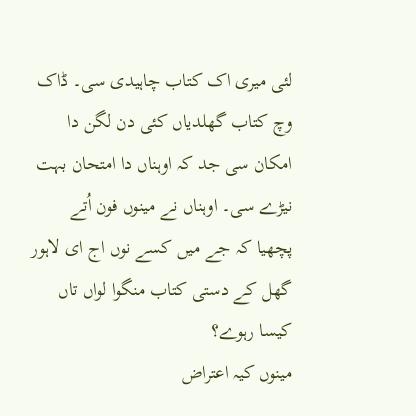لئی میری اک کتاب چاہیدی سی۔ ڈاک وچ کتاب گھلدیاں کئی دن لگن دا امکان سی جد کہ اوہناں دا امتحان بہت نیڑے سی۔ اوہناں نے مینوں فون اُتے پچھیا کہ جے میں کسے نوں اج ای لاہور گھل کے دستی کتاب منگوا لواں تاں کیسا رہوے؟
مینوں کیہ اعتراض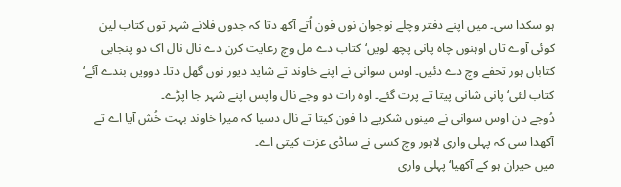ہو سکدا سی۔ میں اپنے دفتر وچلے نوجوان نوں فون اُتے آکھ دتا کہ جدوں فلانے شہر توں کتاب لین کوئی آوے تاں اوہنوں چاہ پانی پچھ لویں‘ کتاب دے مل وچ رعایت کرن دے نال نال اک دو پنجابی کتاباں ہور تحفے وچ دے دئیں۔ اوس سوانی نے اپنے خاوند تے شاید دیور نوں گھل دتا۔ دوویں بندے آئے‘ کتاب لئی‘ پانی شانی پیتا تے پرت گئے۔ اوہ رات دو وجے نال واپس اپنے شہر جا اپڑے۔
دُوجے دن اوس سوانی نے مینوں شکریے دا فون کیتا تے نال دسیا کہ میرا خاوند بہت خُش آیا اے تے آکھدا سی کہ پہلی واری لاہور وچ کسی نے ساڈی عزت کیتی اے۔
میں حیران ہو کے آکھیا‘ پہلی واری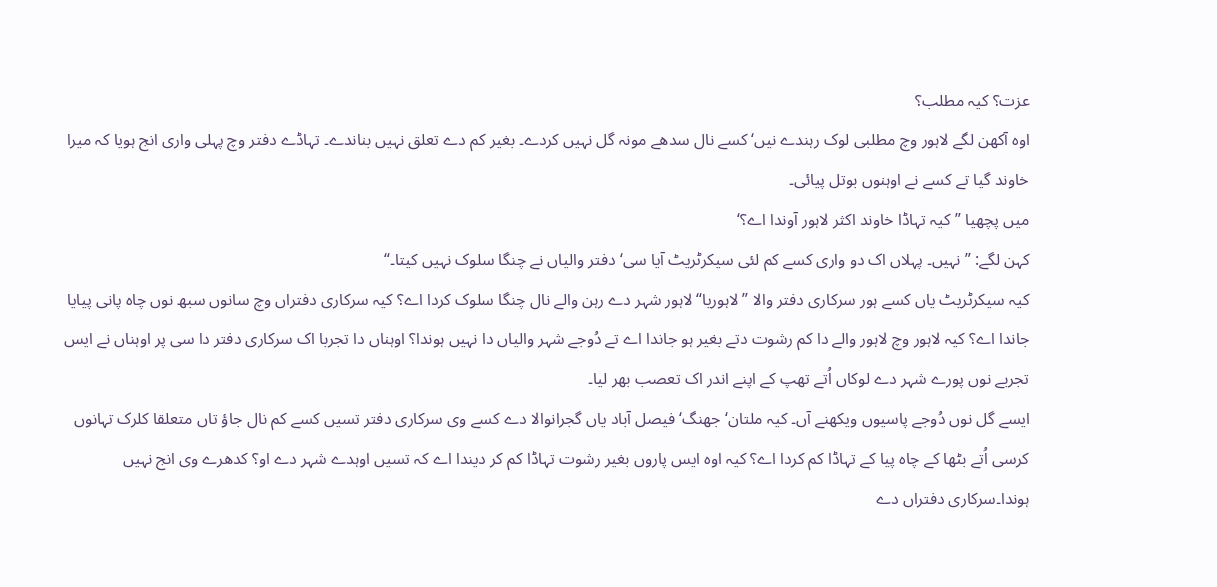عزت؟ کیہ مطلب؟
اوہ آکھن لگے لاہور وچ مطلبی لوک رہندے نیں‘ کسے نال سدھے مونہ گل نہیں کردے۔ بغیر کم دے تعلق نہیں بناندے۔ تہاڈے دفتر وچ پہلی واری انج ہویا کہ میرا خاوند گیا تے کسے نے اوہنوں بوتل پیائی۔
میں پچھیا ”کیہ تہاڈا خاوند اکثر لاہور آوندا اے؟‘
کہن لگے: ”نہیں۔ پہلاں اک دو واری کسے کم لئی سیکرٹریٹ آیا سی‘ دفتر والیاں نے چنگا سلوک نہیں کیتا۔“
کیہ سیکرٹریٹ یاں کسے ہور سرکاری دفتر والا ”لاہوریا“ لاہور شہر دے رہن والے نال چنگا سلوک کردا اے؟ کیہ سرکاری دفتراں وچ سانوں سبھ نوں چاہ پانی پیایا جاندا اے؟ کیہ لاہور وچ لاہور والے دا کم رشوت دتے بغیر ہو جاندا اے تے دُوجے شہر والیاں دا نہیں ہوندا؟ اوہناں دا تجربا اک سرکاری دفتر دا سی پر اوہناں نے ایس تجربے نوں پورے شہر دے لوکاں اُتے تھپ کے اپنے اندر اک تعصب بھر لیا۔
ایسے گل نوں دُوجے پاسیوں ویکھنے آں۔ کیہ ملتان‘ جھنگ‘فیصل آباد یاں گجرانوالا دے کسے وی سرکاری دفتر تسیں کسے کم نال جاؤ تاں متعلقا کلرک تہانوں کرسی اُتے بٹھا کے چاہ پیا کے تہاڈا کم کردا اے؟ کیہ اوہ ایس پاروں بغیر رشوت تہاڈا کم کر دیندا اے کہ تسیں اوہدے شہر دے او؟ کدھرے وی انج نہیں ہوندا۔سرکاری دفتراں دے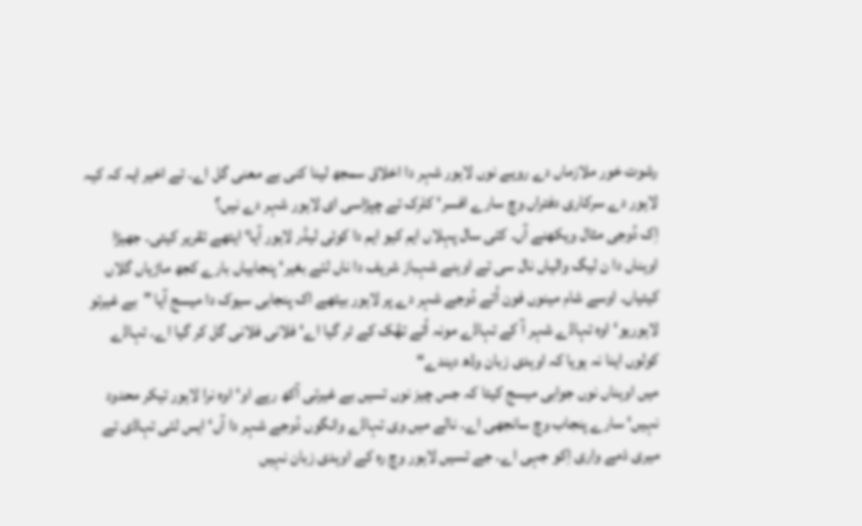رشوت خور ملازماں دے رویے نوں لاہور شہر دا اخلاق سمجھ لینا کنی بے معنی گل اے۔ تے اخیر ایہ کہ کیہ لاہور دے سرکاری دفتراں وچ سارے افسر‘ کلرک تے چپڑاسی ای لاہور شہر دے نیں؟
اِک دُوجی مثال ویکھنے آں۔ کئی سال پہلاں ایم کیو ایم دا کوئی لیڈر لاہور آیا‘ ایتھے تقریر کیتی۔ جھیڑا اوہناں دا ن لیگ والیاں نال سی تے اوہنے شہباز شریف دا ناں لئے بغیر‘ پنجابیاں بارے کجھ ماڑیاں گلاں کیتیاں۔ اوسے شام مینوں فون اُتے دُوجے شہر دے پر لاہور بیٹھے اک پنجابی سیوک دا میسج آیا ”بے غیرتو لاہوریو‘اوہ تہاڈے شہر آ کے تہاڈے مونہ اُتے تھُک کے ٹر گیا اے‘ فلانی فلانی گل کر گیا اے۔ تہاڈے کولوں اینا نہ ہویا کہ اوہدی زبان وڈھ دیندے“
میں اوہناں نوں جوابی میسج کیتا کہ جس چیز نوں تسیں بے غیرتی آکھ رہے او‘ اوہ نرا لاہور تیکر محدود نہیں‘ سارے پنجاب وچ سانجھی اے۔ نالے میں وی تہاڈے وانگوں دُوجے شہر دا آں‘ ایس لئی تہاڈی تے میری ذمے واری اِکو جہی اے۔ جے تسیں لاہور وچ رہ کے اوہدی زبان نہیں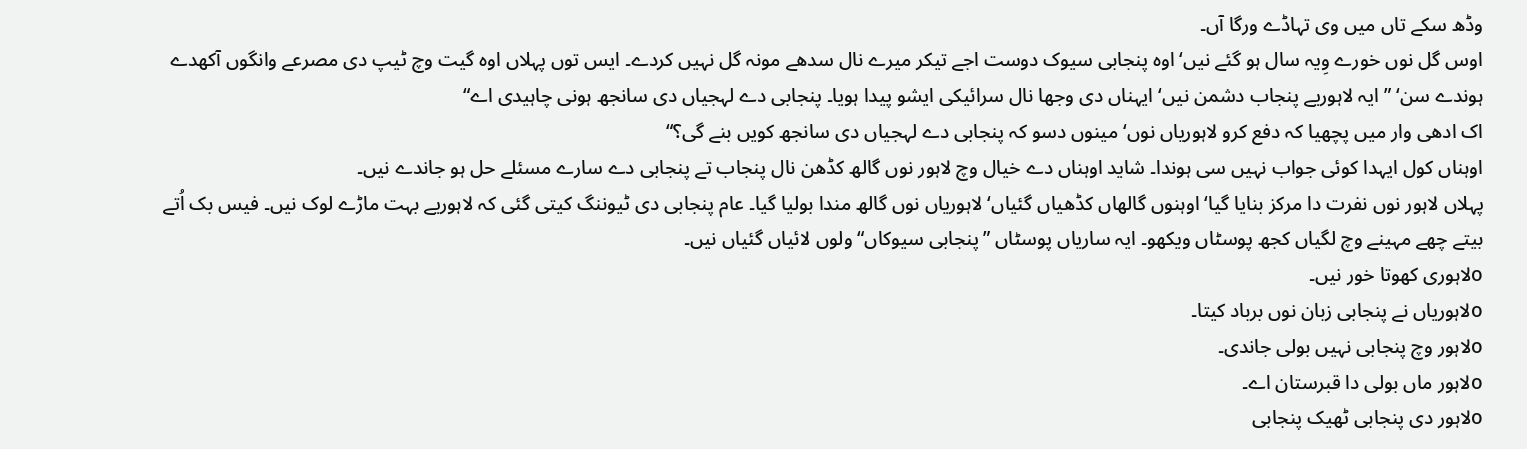وڈھ سکے تاں میں وی تہاڈے ورگا آں۔
اوس گل نوں خورے وِیہ سال ہو گئے نیں‘ اوہ پنجابی سیوک دوست اجے تیکر میرے نال سدھے مونہ گل نہیں کردے۔ ایس توں پہلاں اوہ گیت وچ ٹیپ دی مصرعے وانگوں آکھدے ہوندے سن‘ ”ایہ لاہوریے پنجاب دشمن نیں‘ ایہناں دی وجھا نال سرائیکی ایشو پیدا ہویا۔ پنجابی دے لہجیاں دی سانجھ ہونی چاہیدی اے“
اک ادھی وار میں پچھیا کہ دفع کرو لاہوریاں نوں‘ مینوں دسو کہ پنجابی دے لہجیاں دی سانجھ کویں بنے گی؟“
اوہناں کول ایہدا کوئی جواب نہیں سی ہوندا۔ شاید اوہناں دے خیال وچ لاہور نوں گالھ کڈھن نال پنجاب تے پنجابی دے سارے مسئلے حل ہو جاندے نیں۔
پہلاں لاہور نوں نفرت دا مرکز بنایا گیا‘ اوہنوں گالھاں کڈھیاں گئیاں‘ لاہوریاں نوں گالھ مندا بولیا گیا۔ عام پنجابی دی ٹیوننگ کیتی گئی کہ لاہوریے بہت ماڑے لوک نیں۔ فیس بک اُتے بیتے چھے مہینے وچ لگیاں کجھ پوسٹاں ویکھو۔ ایہ ساریاں پوسٹاں ”پنجابی سیوکاں“ ولوں لائیاں گئیاں نیں۔
oلاہوری کھوتا خور نیں۔
oلاہوریاں نے پنجابی زبان نوں برباد کیتا۔
oلاہور وچ پنجابی نہیں بولی جاندی۔
oلاہور ماں بولی دا قبرستان اے۔
oلاہور دی پنجابی ٹھیک پنجابی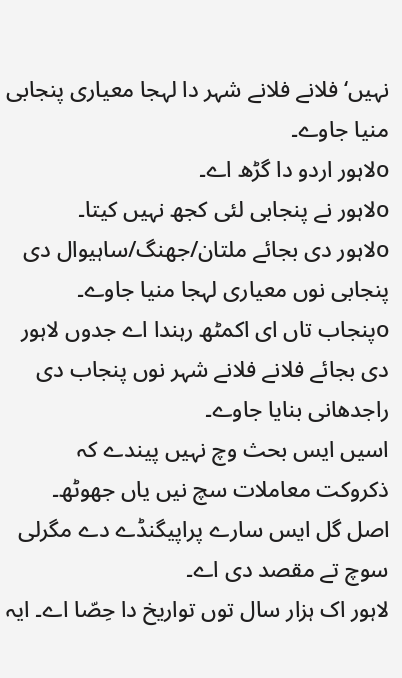نہیں‘ فلانے فلانے شہر دا لہجا معیاری پنجابی منیا جاوے۔
oلاہور اردو دا گڑھ اے۔
oلاہور نے پنجابی لئی کجھ نہیں کیتا۔
oلاہور دی بجائے ملتان/جھنگ/ساہیوال دی پنجابی نوں معیاری لہجا منیا جاوے۔
oپنجاب تاں ای اکمٹھ رہندا اے جدوں لاہور دی بجائے فلانے فلانے شہر نوں پنجاب دی راجدھانی بنایا جاوے۔
اسیں ایس بحث وچ نہیں پیندے کہ ذکروکت معاملات سچ نیں یاں جھوٹھ۔ اصل گل ایس سارے پراپیگنڈے دے مگرلی سوچ تے مقصد دی اے۔
لاہور اک ہزار سال توں تواریخ دا حِصّا اے۔ ایہ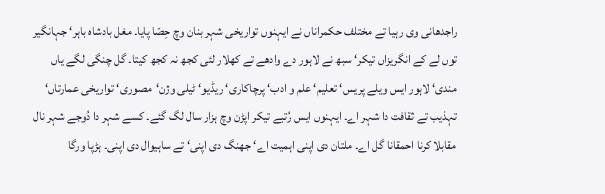راجدھانی وی رہیا تے مختلف حکمراناں نے ایہنوں تواریخی شہر بنان وچ حِصّا پایا۔ مغل بادشاہ باہر‘ جہانگیر توں لے کے انگریزاں تیکر‘ سبھ نے لاہور دے وادھے تے کھلار لئی کجھ نہ کجھ کیتا۔ گل چنگی لگے یاں مندی‘ لاہور ایس ویلے پریس‘ تعلیم‘ علم و ادب‘ پرچاکاری‘ ریڈیو‘ ٹیلی وژن‘مصوری‘ تواریخی عمارتاں‘ تہذیب تے ثقافت دا شہر اے۔ ایہنوں ایس رُتبے تیکر اپڑن وچ ہزار سال لگ گئے۔ کسے شہر دا دُوجے شہر نال مقابلا کرنا احمقانا گل اے۔ ملتان دی اپنی اہمیت اے‘ جھنگ دی اپنی‘ تے ساہیوال دی اپنی۔ ہڑپا ورگا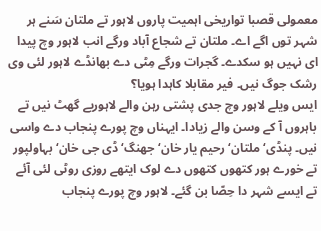معمولی قصبا تواریخی اہمیت پاروں لاہور تے ملتان سَنے ہر شہر توں اگے اے۔ ملتان تے شجاع آباد ورگے انب لاہور وچ پیدا ای نہیں ہو سکدے۔ گجرات ورگے مِٹی دے بھانڈے لاہور لئی وی رشک جوگ نیں۔ فیر مقابلا کاہدا ہویا؟
ایس ویلے لاہور وچ جدی پشتی رہن والے لاہوریے گھٹ نیں تے باہروں آ کے وسن والے زیادا۔ ایہناں وچ پورے پنجاب دے واسی نیں۔ پنڈی‘ ملتان‘ رحیم یار خان‘ جھنگ‘ ڈی جی خان‘ بہاولپور تے خورے ہور کتھوں کتھوں دے لوک ایتھے روزی روٹی لئی آئے تے ایسے شہر دا حِصّا بن گئے۔ لاہور وچ پورے پنجاب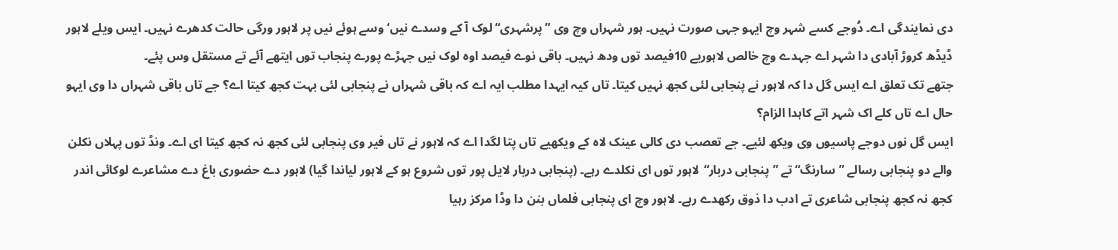دی نمایندگی اے۔ دُوجے کسے شہر وچ ایہو جہی صورت نہیں۔ ہور شہراں وچ وی ”پرشہری“لوک آ کے وسدے نیں‘ وسے ہوئے نیں پر لاہور ورگی حالت کدھرے نہیں۔ ایس ویلے لاہور ڈیڈھ کروڑ آبادی دا شہر اے جہدے وچ خالص لاہوریے 10فیصد توں ودھ نہیں۔ باقی نوے فیصد اوہ لوک نیں جہڑے پورے پنجاب توں ایتھے آئے تے مستقل وس پئے۔
جتھے تک تعلق اے ایس گل دا کہ لاہور نے پنجابی لئی کجھ نہیں کیتا۔ تاں کیہ ایہدا مطلب ایہ اے کہ باقی شہراں نے پنجابی لئی بہت کجھ کیتا اے؟ جے تاں باقی شہراں دا وی ایہو حال اے تاں کلے اک شہر اتے کاہدا الزام؟
ایس گل نوں دوجے پاسیوں وی ویکھ لئیے۔ جے تعصب دی کالی عینک لاہ کے ویکھیے تاں پتا لگدا اے کہ لاہور نے تاں فیر وی پنجابی لئی کجھ نہ کجھ کیتا ای اے۔ ونڈ توں پہلاں نکلن والے دو پنجابی رسالے ”سارنگ“ تے ”پنجابی دربار“لاہور توں ای نکلدے رہے۔ (پنجابی دربار لایل پور توں شروع ہو کے لاہور لیاندا گیا) لاہور دے حضوری باغ دے مشاعرے لوکائی اندر کجھ نہ کجھ پنجابی شاعری تے ادب دا ذوق رکھدے رہے۔ لاہور وچ ای پنجابی فلماں بنن دا وڈا مرکز رہیا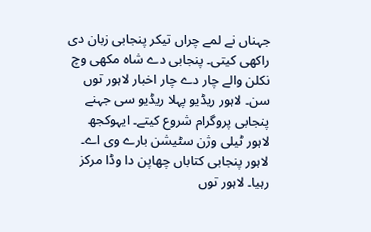جہناں نے لمے چراں تیکر پنجابی زبان دی راکھی کیتی۔ پنجابی دے شاہ مکھی وچ نکلن والے چار دے چار اخبار لاہور توں سن۔ لاہور ریڈیو پہلا ریڈیو سی جہنے پنجابی پروگرام شروع کیتے۔ ایہوکجھ لاہور ٹیلی وژن سٹیشن بارے وی اے۔ لاہور پنجابی کتاباں چھاپن دا وڈا مرکز رہیا۔ لاہور توں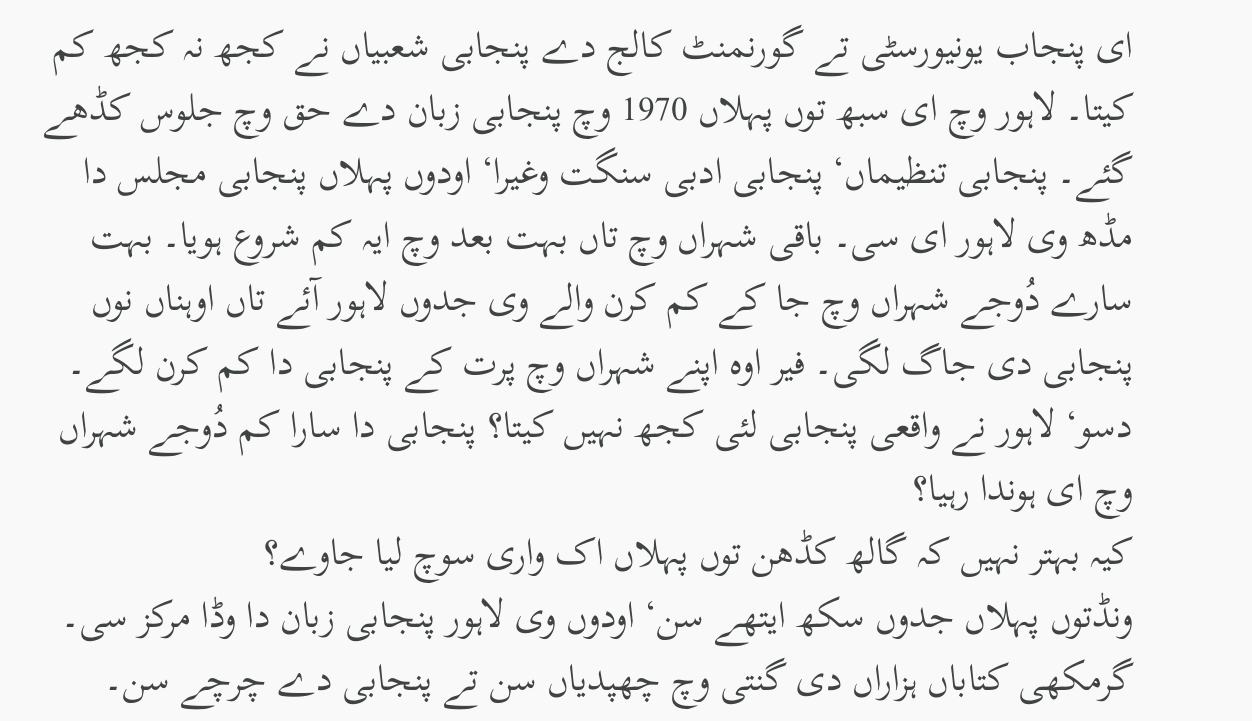ای پنجاب یونیورسٹی تے گورنمنٹ کالج دے پنجابی شعبیاں نے کجھ نہ کجھ کم کیتا۔ لاہور وچ ای سبھ توں پہلاں 1970 وچ پنجابی زبان دے حق وچ جلوس کڈھے گئے۔ پنجابی تنظیماں‘ پنجابی ادبی سنگت وغیرا‘ اودوں پہلاں پنجابی مجلس دا مڈھ وی لاہور ای سی۔ باقی شہراں وچ تاں بہت بعد وچ ایہ کم شروع ہویا۔ بہت سارے دُوجے شہراں وچ جا کے کم کرن والے وی جدوں لاہور آئے تاں اوہناں نوں پنجابی دی جاگ لگی۔ فیر اوہ اپنے شہراں وچ پرت کے پنجابی دا کم کرن لگے۔
دسو‘ لاہور نے واقعی پنجابی لئی کجھ نہیں کیتا؟ پنجابی دا سارا کم دُوجے شہراں وچ ای ہوندا رہیا؟
کیہ بہتر نہیں کہ گالھ کڈھن توں پہلاں اک واری سوچ لیا جاوے؟
ونڈتوں پہلاں جدوں سکھ ایتھے سن‘ اودوں وی لاہور پنجابی زبان دا وڈا مرکز سی۔ گرمکھی کتاباں ہزاراں دی گنتی وچ چھپدیاں سن تے پنجابی دے چرچے سن۔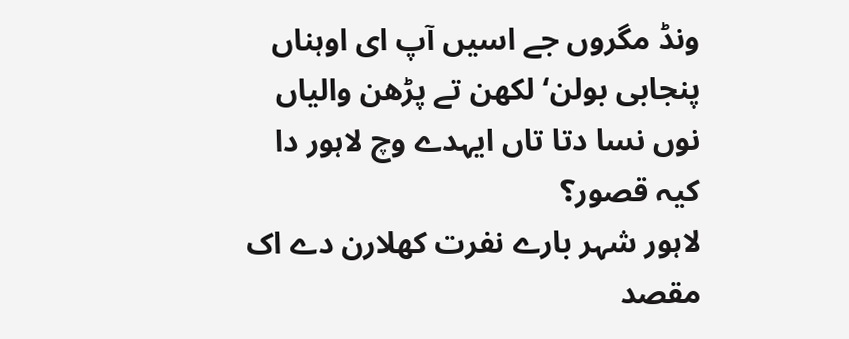ونڈ مگروں جے اسیں آپ ای اوہناں پنجابی بولن‘ لکھن تے پڑھن والیاں نوں نسا دتا تاں ایہدے وچ لاہور دا کیہ قصور؟
لاہور شہر بارے نفرت کھلارن دے اک مقصد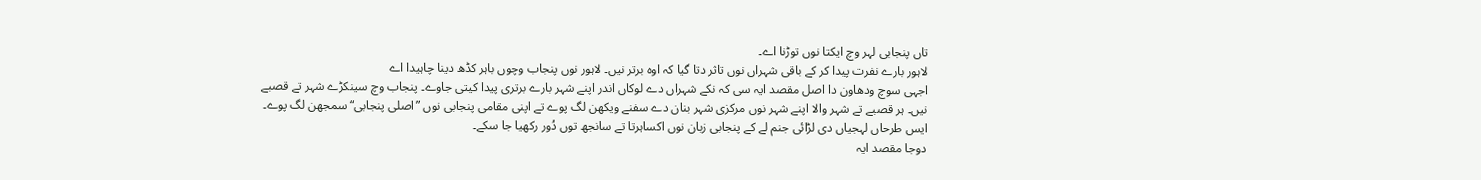تاں پنجابی لہر وچ ایکتا نوں توڑنا اے۔
لاہور بارے نفرت پیدا کر کے باقی شہراں نوں تاثر دتا گیا کہ اوہ برتر نیں۔ لاہور نوں پنجاب وچوں باہر کڈھ دینا چاہیدا اے
اجہی سوچ ودھاون دا اصل مقصد ایہ سی کہ نکے شہراں دے لوکاں اندر اپنے شہر بارے برتری پیدا کیتی جاوے۔ پنجاب وچ سینکڑے شہر تے قصبے نیں۔ ہر قصبے تے شہر والا اپنے شہر نوں مرکزی شہر بنان دے سفنے ویکھن لگ پوے تے اپنی مقامی پنجابی نوں ”اصلی پنجابی“ سمجھن لگ پوے۔ ایس طرحاں لہجیاں دی لڑائی جنم لے کے پنجابی زبان نوں اکساہرتا تے سانجھ توں دُور رکھیا جا سکے۔
دوجا مقصد ایہ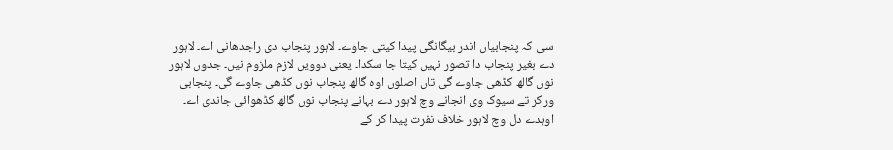سی کہ پنجابیاں اندر بیگانگی پیدا کیتی جاوے۔ لاہور پنجاب دی راجدھانی اے۔ لاہور دے بغیر پنجاب دا تصور نہیں کیتا جا سکدا۔ یعنی دوویں لازم ملزوم نیں۔ جدوں لاہور نوں گالھ کڈھی جاوے گی تاں اصلوں اوہ گالھ پنجاب نوں کڈھی جاوے گی۔ پنجابی ورکر تے سیوک وی انجانے وچ لاہور دے بہانے پنجاب نوں گالھ کڈھوائی جاندی اے۔ اوہدے دل وچ لاہور خلاف نفرت پیدا کر کے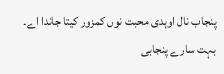پنجاب نال اوہدی محبت نوں کمزور کیتا جاندا اے۔
بہت سارے پنجابی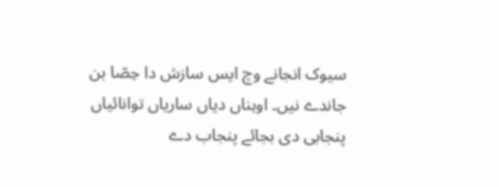سیوک انجانے وچ ایس سازش دا حِصّا بن جاندے نیں۔ اوہناں دیاں ساریاں توانائیاں پنجابی دی بجائے پنجاب دے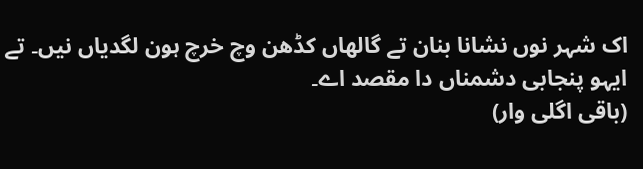اک شہر نوں نشانا بنان تے گالھاں کڈھن وچ خرچ ہون لگدیاں نیں۔ تے ایہو پنجابی دشمناں دا مقصد اے۔
(باقی اگلی وار)